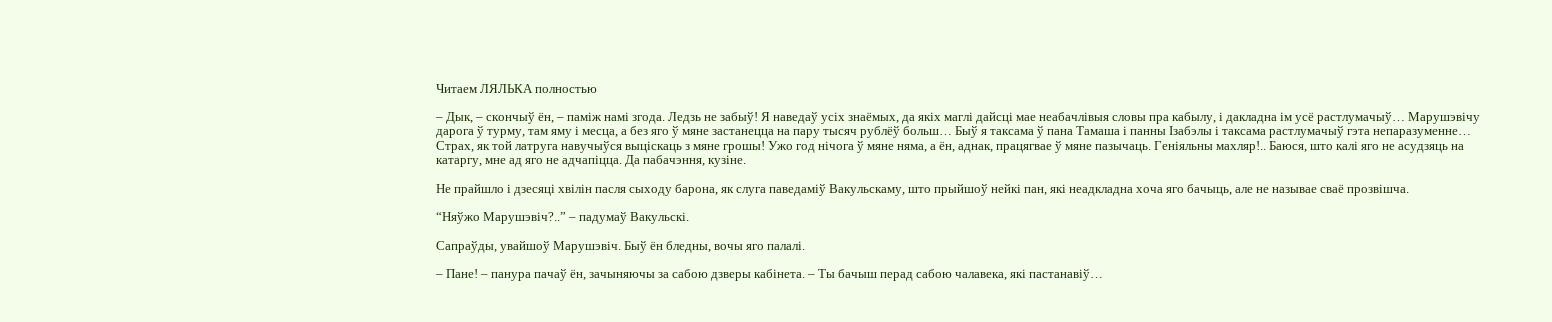Читаем ЛЯЛЬКА полностью

– Дык, – скончыў ён, – паміж намі згода. Ледзь не забыў! Я наведаў усіх знаёмых, да якіх маглі дайсці мае неабачлівыя словы пра кабылу, і дакладна ім усё растлумачыў… Марушэвічу дарога ў турму, там яму і месца, а без яго ў мяне застанецца на пару тысяч рублёў больш… Быў я таксама ў пана Тамаша і панны Ізабэлы і таксама растлумачыў гэта непаразуменне… Страх, як той латруга навучыўся выціскаць з мяне грошы! Ужо год нічога ў мяне няма, а ён, аднак, працягвае ў мяне пазычаць. Геніяльны махляр!.. Баюся, што калі яго не асудзяць на катаргу, мне ад яго не адчапіцца. Да пабачэння, кузіне.

Не прайшло і дзесяці хвілін пасля сыходу барона, як слуга паведаміў Вакульскаму, што прыйшоў нейкі пан, які неадкладна хоча яго бачыць, але не называе сваё прозвішча.

“Няўжо Марушэвіч?..” – падумаў Вакульскі.

Сапраўды, увайшоў Марушэвіч. Быў ён бледны, вочы яго палалі.

– Пане! – панура пачаў ён, зачыняючы за сабою дзверы кабінета. – Ты бачыш перад сабою чалавека, які пастанавіў…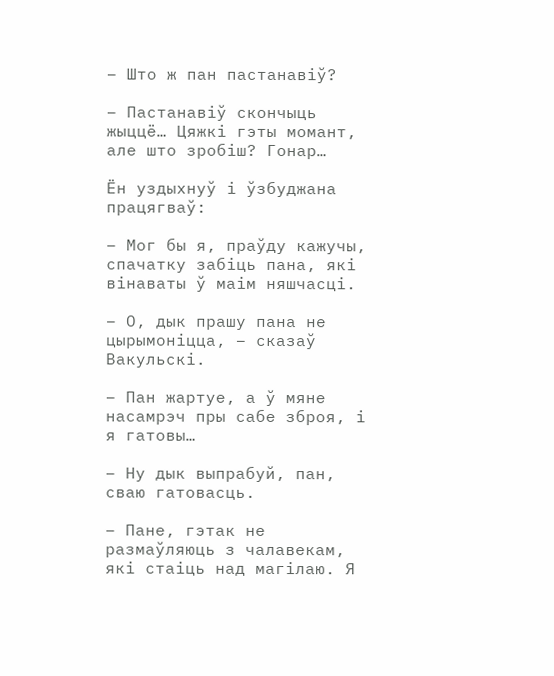– Што ж пан пастанавіў?

– Пастанавіў скончыць жыццё… Цяжкі гэты момант, але што зробіш? Гонар…

Ён уздыхнуў і ўзбуджана працягваў:

– Мог бы я, праўду кажучы, спачатку забіць пана, які вінаваты ў маім няшчасці.

– О, дык прашу пана не цырымоніцца, – сказаў Вакульскі.

– Пан жартуе, а ў мяне насамрэч пры сабе зброя, і я гатовы…

– Ну дык выпрабуй, пан, сваю гатовасць.

– Пане, гэтак не размаўляюць з чалавекам, які стаіць над магілаю. Я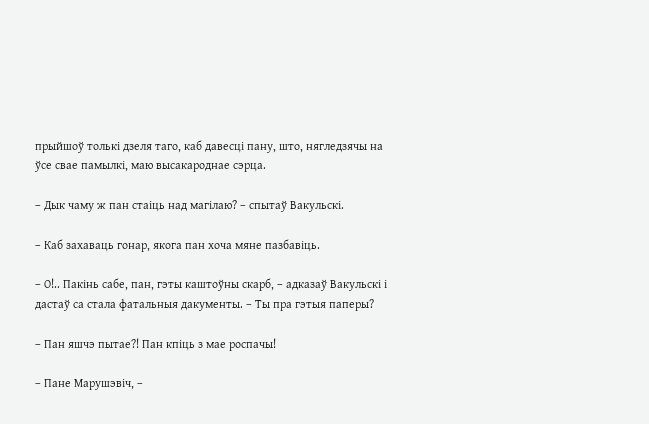прыйшоў толькі дзеля таго, каб давесці пану, што, нягледзячы на ўсе свае памылкі, маю высакароднае сэрца.

– Дык чаму ж пан стаіць над магілаю? – спытаў Вакульскі.

– Каб захаваць гонар, якога пан хоча мяне пазбавіць.

– О!.. Пакінь сабе, пан, гэты каштоўны скарб, – адказаў Вакульскі і дастаў са стала фатальныя дакументы. – Ты пра гэтыя паперы?

– Пан яшчэ пытае?! Пан кпіць з мае роспачы!

– Пане Марушэвіч, –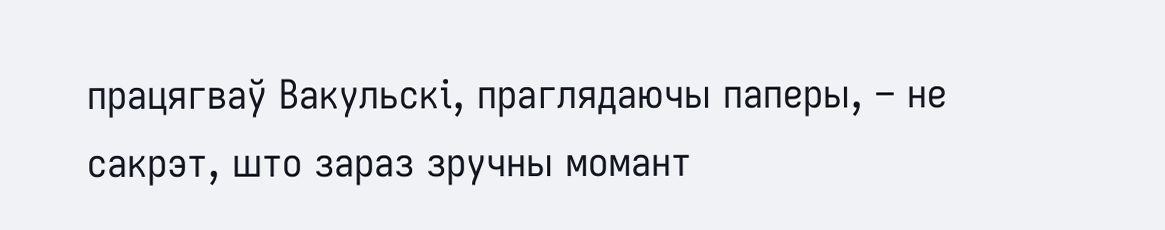працягваў Вакульскі, праглядаючы паперы, – не сакрэт, што зараз зручны момант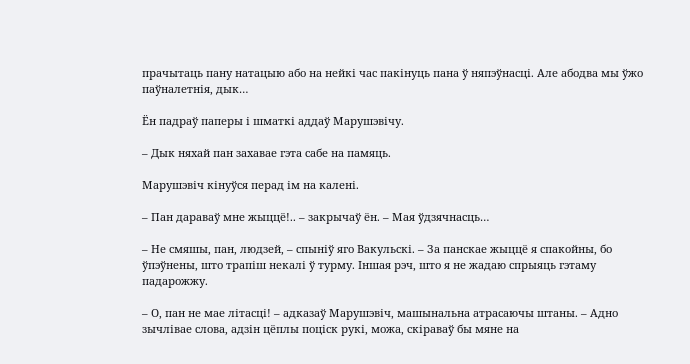прачытаць пану натацыю або на нейкі час пакінуць пана ў няпэўнасці. Але абодва мы ўжо паўналетнія, дык…

Ён падраў паперы і шматкі аддаў Марушэвічу.

– Дык няхай пан захавае гэта сабе на памяць.

Марушэвіч кінуўся перад ім на калені.

– Пан дараваў мне жыццё!.. – закрычаў ён. – Мая ўдзячнасць…

– Не смяшы, пан, людзей, – спыніў яго Вакульскі. – За панскае жыццё я спакойны, бо ўпэўнены, што трапіш некалі ў турму. Іншая рэч, што я не жадаю спрыяць гэтаму падарожжу.

– О, пан не мае літасці! – адказаў Марушэвіч, машынальна атрасаючы штаны. – Адно зычлівае слова, адзін цёплы поціск рукі, можа, скіраваў бы мяне на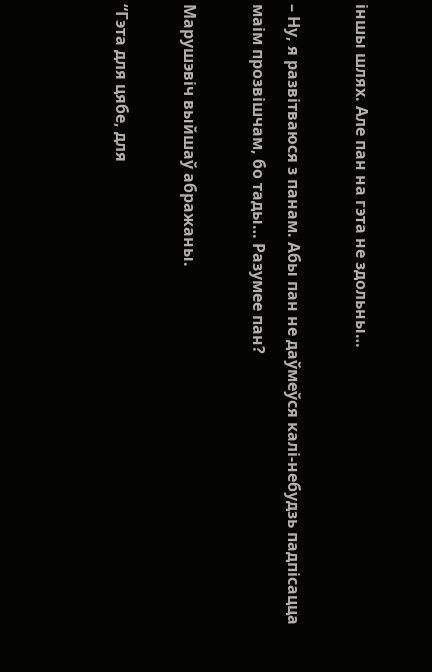іншы шлях. Але пан на гэта не здольны…

– Ну, я развітваюся з панам. Абы пан не даўмеўся калі-небудзь падпісацца маім прозвішчам, бо тады… Разумее пан?

Марушэвіч выйшаў абражаны.

“Гэта для цябе, для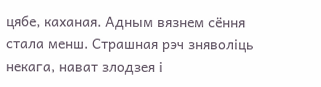цябе, каханая. Адным вязнем сёння стала менш. Страшная рэч зняволіць некага, нават злодзея і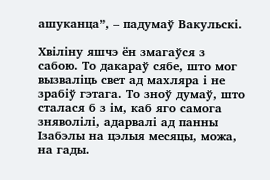ашуканца”, – падумаў Вакульскі.

Хвіліну яшчэ ён змагаўся з сабою. То дакараў сябе, што мог вызваліць свет ад махляра і не зрабіў гэтага. То зноў думаў, што сталася б з ім, каб яго самога зняволілі, адарвалі ад панны Ізабэлы на цэлыя месяцы, можа, на гады.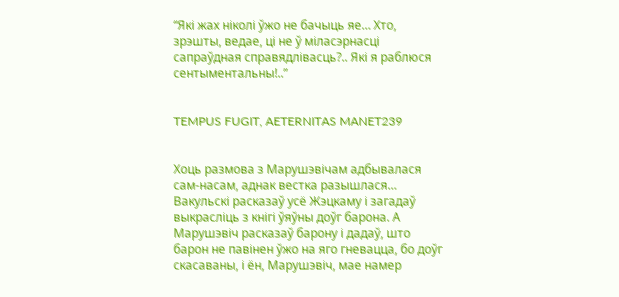“Які жах ніколі ўжо не бачыць яе… Хто, зрэшты, ведае, ці не ў міласэрнасці сапраўдная справядлівасць?.. Які я раблюся сентыментальны!..”


TEMPUS FUGIT, AETERNITAS MANET239


Хоць размова з Марушэвічам адбывалася сам-насам, аднак вестка разышлася… Вакульскі расказаў усё Жэцкаму і загадаў выкрасліць з кнігі ўяўны доўг барона. А Марушэвіч расказаў барону і дадаў, што барон не павінен ўжо на яго гневацца, бо доўг скасаваны, і ён, Марушэвіч, мае намер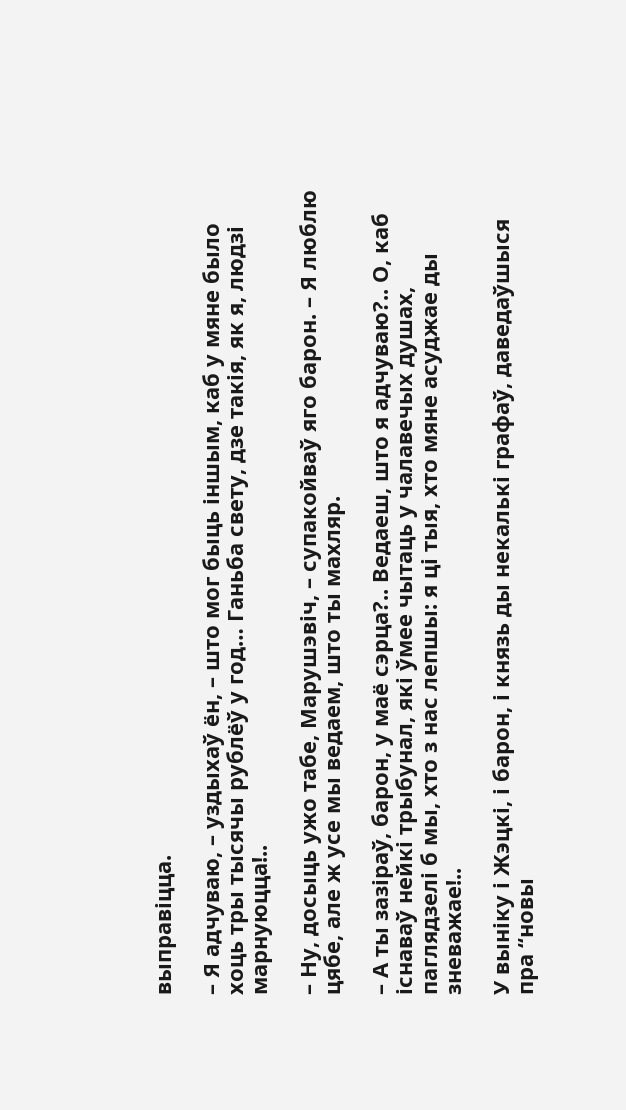выправіцца.

– Я адчуваю, – уздыхаў ён, – што мог быць іншым, каб у мяне было хоць тры тысячы рублёў у год… Ганьба свету, дзе такія, як я, людзі марнуюцца!..

– Ну, досыць ужо табе, Марушэвіч, – супакойваў яго барон. – Я люблю цябе, але ж усе мы ведаем, што ты махляр.

– А ты зазіраў, барон, у маё сэрца?.. Ведаеш, што я адчуваю?.. О, каб існаваў нейкі трыбунал, які ўмее чытаць у чалавечых душах, паглядзелі б мы, хто з нас лепшы: я ці тыя, хто мяне асуджае ды зневажае!..

У выніку і Жэцкі, і барон, і князь ды некалькі графаў, даведаўшыся пра “новы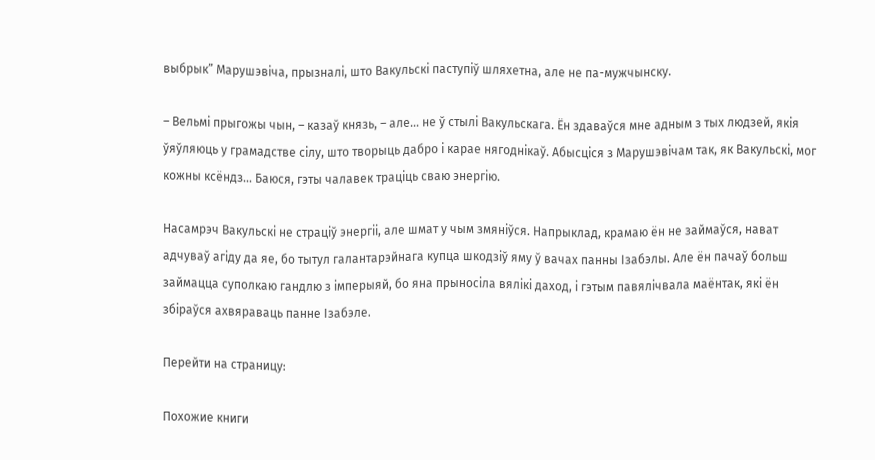выбрык” Марушэвіча, прызналі, што Вакульскі паступіў шляхетна, але не па-мужчынску.

– Вельмі прыгожы чын, – казаў князь, – але… не ў стылі Вакульскага. Ён здаваўся мне адным з тых людзей, якія ўяўляюць у грамадстве сілу, што творыць дабро і карае нягоднікаў. Абысціся з Марушэвічам так, як Вакульскі, мог кожны ксёндз… Баюся, гэты чалавек траціць сваю энергію.

Насамрэч Вакульскі не страціў энергіі, але шмат у чым змяніўся. Напрыклад, крамаю ён не займаўся, нават адчуваў агіду да яе, бо тытул галантарэйнага купца шкодзіў яму ў вачах панны Ізабэлы. Але ён пачаў больш займацца суполкаю гандлю з імперыяй, бо яна прыносіла вялікі даход, і гэтым павялічвала маёнтак, які ён збіраўся ахвяраваць панне Ізабэле.

Перейти на страницу:

Похожие книги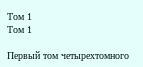Том 1
Том 1

Первый том четырехтомного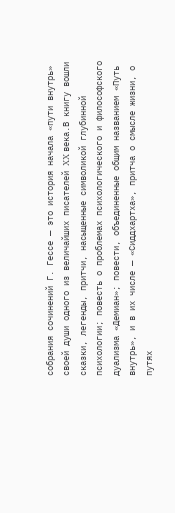собрания сочинений Г. Гессе — это история начала «пути внутрь» своей души одного из величайших писателей XX века.В книгу вошли сказки, легенды, притчи, насыщенные символикой глубинной психологии; повесть о проблемах психологического и философского дуализма «Демиан»; повести, объединенные общим названием «Путь внутрь», и в их числе — «Сиддхартха», притча о смысле жизни, о путях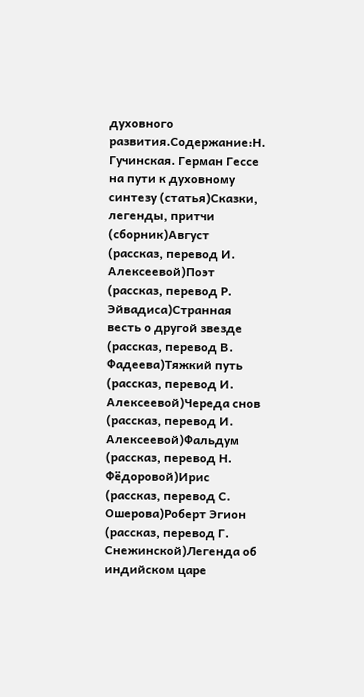духовного развития.Содержание:Н. Гучинская. Герман Гессе на пути к духовному синтезу (статья)Сказки, легенды, притчи (сборник)Август (рассказ, перевод И. Алексеевой)Поэт (рассказ, перевод Р. Эйвадиса)Странная весть о другой звезде (рассказ, перевод В. Фадеева)Тяжкий путь (рассказ, перевод И. Алексеевой)Череда снов (рассказ, перевод И. Алексеевой)Фальдум (рассказ, перевод Н. Фёдоровой)Ирис (рассказ, перевод С. Ошерова)Роберт Эгион (рассказ, перевод Г. Снежинской)Легенда об индийском царе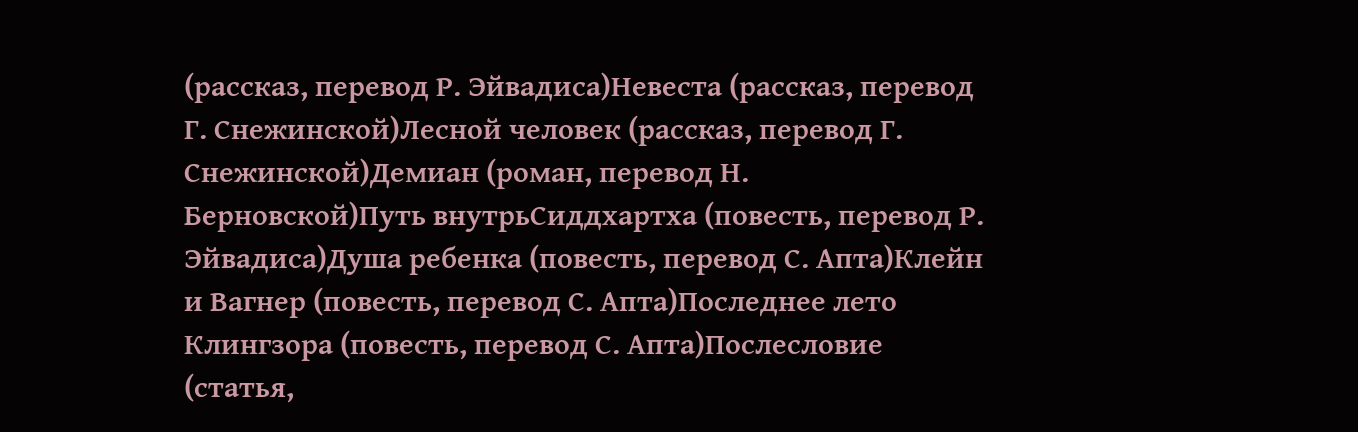(рассказ, перевод Р. Эйвадиса)Невеста (рассказ, перевод Г. Снежинской)Лесной человек (рассказ, перевод Г. Снежинской)Демиан (роман, перевод Н. Берновской)Путь внутрьСиддхартха (повесть, перевод Р. Эйвадиса)Душа ребенка (повесть, перевод С. Апта)Клейн и Вагнер (повесть, перевод С. Апта)Последнее лето Клингзора (повесть, перевод С. Апта)Послесловие (статья,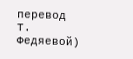перевод Т. Федяевой)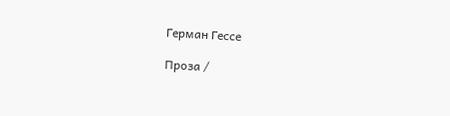Герман Гессе

Проза /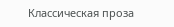Классическая проза